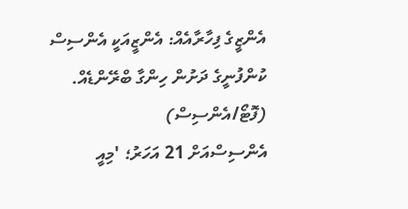އެންޒީގެ ފިހާރާއެއް: އެންޒީއަކީ އެންސިސް ކުންފުނީގެ ދަށުން ހިންގާ ބްރޭންޑެއް. (ފޮޓޯ/އެންސިސް)
އެންސިސްއަށް 21 އަހަރު؛ 'މިއީ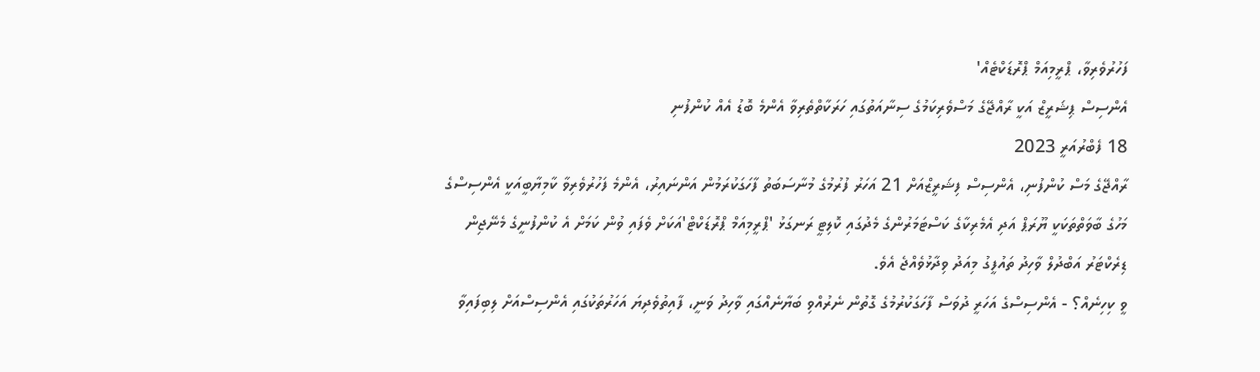ފަހުރުވެރިވާ، ޕްރީމިއަމް ޕްރޮޑަކްޓެއް'
އެންސިސް ޕިޝަރީޒް އަކީ ރާއްޖޭގެ މަސްވެރިކަމުގެ ސިނާއަތުގައި ހަރަކާތްތެރިވާ އެންމެ ބޮޑު އެއް ކުންފުނި
18 ފެބްރުއަރީ 2023
ރާއްޖޭގެ މަސް ކުންފުނި، އެންސިސް ފިޝަރީޒްއަށް 21 އަހަރު ފުރުމުގެ މުނާސަބަތު ފާހަގަކުރަމުން އަންނައިރު، އެންމެ ފަހުރުވެރިވާ ކާމިޔާބީއަކީ އެންސިސްގެ މަހުގެ ބާވަތްތަކަކީ ޔޫރަޕް އަދި އެމެރިކާގެ ކަސްޓަމަރުންގެ މެދުގައި ކޮލިޓީ ރަނގަޅު 'ޕްރީމިއަމް ޕްރޮޑަކްޓް'އަކަށް ވެފައި ވުން ކަމަށް އެ ކުންފުނީގެ މެނޭޖިން ޑިރެކްޓަރު އަބްދުލް ވާހިދު ތައުފީގު މިއަދު ވިދާޅުވެއްޖެ އެވެ.
ވީ ކިހިނެއް؟ - އެންސިސްގެ އަހަރީ ދުވަސް ފާހަގަކުރުމުގެ ގޮތުން ނެރުއްވި ބަޔާނެއްގައި ވާހިދު ވަނީ، ފާއިތުވެދިޔަ އަހަރުތަކުގައި އެންސިސްއަށް ލިބިފައިވާ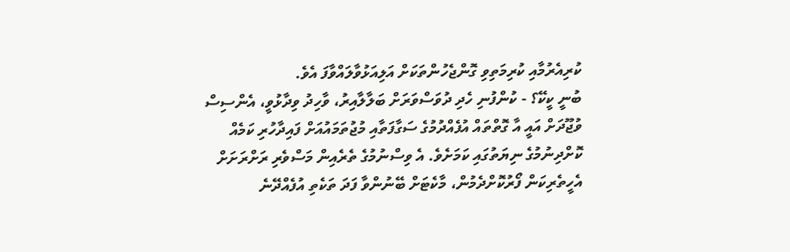ކުރިއެރުމާއި ކުރިމަތިވި ގޮންޖެހުންތަކަށް އަލިއަޅުވާލައްވާފަ އެވެ.
ބުނީ ކީކޭ؟ - ކުންފުނި ހެދި ދުވަސްވަރަށް ބަލާލާއިރު، ވާހިދު ވިދާޅުވީ، އެންސިސް ވުޖޫދަށް އައީ އާ ގޮތްތައް އުފެއްދުމުގެ ސަގާފަތާއި މުޖުތަމައުއަށް ފައިދާހުރި ކަމެއް ކޮށްދިނުމުގެ ނިޔަތުގައި ކަމަށެވެ. އެ ވިސްނުމުގެ ތެރެއިން މަސްވެރި ރަށްރަށަށް އެހީތެރިކަން ފޯރުކޮށްދެމުން، މާކެޓަށް ބޭނުންވާ ފަދަ ތަކެތި އުފެއްދޭނެ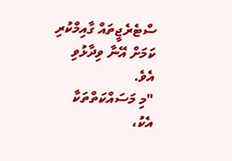ސްޓެރެޖީތައް ގާއިމްކުރި ކަމަށް އޭނާ ވިދާޅުވި އެވެ.
"މި މަސައްކަތްތަކާ އެކު،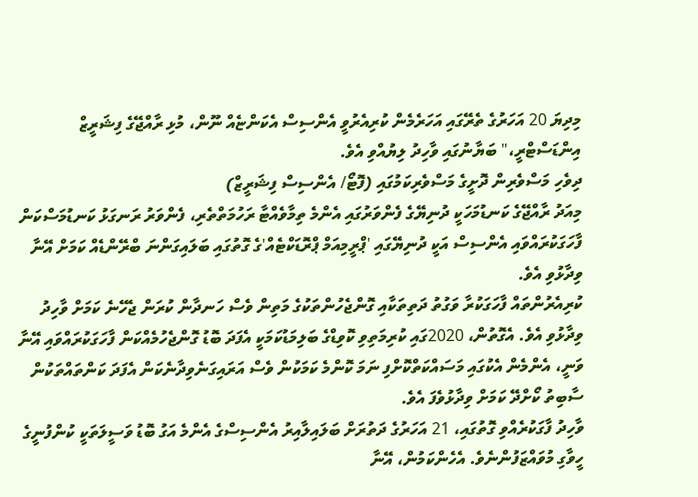މިދިޔަ 20 އަހަރުގެ ތެރޭގައި އަހަރެމެން ކުރިއެރުވީ އެންސިސް އެކަންޏެއް ނޫން، މުޅި ރާއްޖޭގެ ފިޝަރީޒް އިންޑަސްޓްރީ،" ބަޔާނުގައި ވާހިދު ލިޔުއްވި އެވެ.
ދިވެހި މަސްވެރިން ދޮށީގެ މަސްވެރިކަމުގައި (ފޮޓޯ/ އެންސިސް ފިޝަރީޒް)
މިއަދު ރާއްޖޭގެ ކަނޑުމަހަކީ ދުނިޔޭގެ ފެންވަރުގައި އެންމެ ތިމާވެއްޓާ ރަހުމަތްތެރި، ފެންވަރު ރަނގަޅު ކަނޑުމަސްކަން ފާހަގަކުރައްވައި އެންސިސް އަކީ ދުނިޔޭގައި 'ޕްރީމިއަމް ޕްރޮޑަކްޓެއް'ގެ ގޮތުގައި ބަލައިގަންނަ ބްރޭންޑެއް ކަމަށް އޭނާ ވިދާޅުވި އެވެ.
ކުރިއެރުންތައް ފާހަގަކުރާ ވަގުތު ދަތިތަކާއި ގޮންޖެހުންތަކުގެ މަތިން ވެސް ހަނދާން ކުރަން ޖެހޭނެ ކަމަށް ވާހިދު ވިދާޅުވި އެވެ. އެގޮތުން، 2020ގައި ކުރިމަތިވި ކޮވިޑްގެ ބަލިމަޑުކަމަކީ އެފަދަ ބޮޑު ގޮންޖެހުމެއްކަން ފާހަގަކުރައްވައި އޭނާ ވަނީ، އެންމެން އެކުގައި މަސައްކަތްކޮށްފި ނަމަ ކޮންމެ ކަމަކުން ވެސް އަރައިގަނެވިދާނެކަން އެފަދަ ކަންތައްތަކުން ސާބިތު ކޯށްދޭ ކަމަށް ވިދާޅުވެފަ އެވެ.
ވާހިދު ފާގަކުރެއްވި ގޮތުގައި، 21 އަހަރުގެ ދަތުރަށް ބަލައިލާއިރު އެންސިސްގެ އެންމެ އަގު ބޮޑު ވަސީލަތަކީ ކުންފުނީގެ ހީވާގި މުވައްޒަފުންނެވެ. އެހެންކަމުން، އޭނާ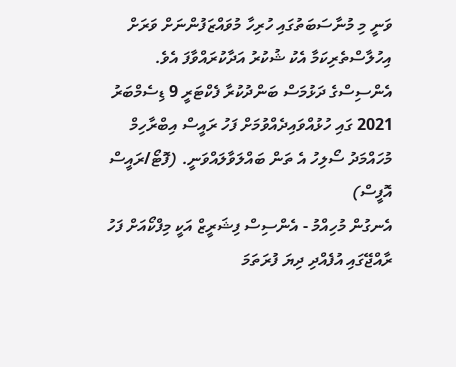ވަނީ މި މުނާސަބަތުގައި ހުރިހާ މުވައްޒަފުންނަށް ވަރަށް އިހުލާސްތެރިކަމާ އެކު ޝުކުރު އަދާކުރައްވާފަ އެވެ.
އެންސިސްގެ ދަޅުމަސް ބަންދުކުރާ ފެކްޓަރީ 9 ޑިސެމްބަރު 2021 ގައި ހުޅުއްވައިދެއްވުމަށް ފަހު ރައީސް އިބްރާހިމް މުހައްމަދު ސޯލިހު އެ ތަން ބައްލަވާލައްވަނީ. (ފޮޓޯ/ރައީސް އޮފީސް)
އެނގުން މުހިއްމު - އެންސިސް ފިޝަރީޒް އަކީ މިފްކޯއަށް ފަހު ރާއްޖޭގައި އުފެއްދި ދިޔަ ފުރަތަމަ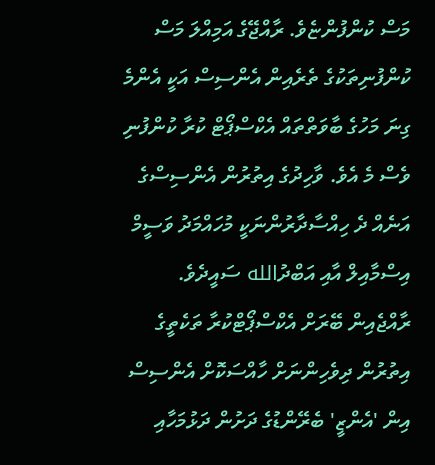މަސް ކުންފުންޏެވެ. ރާއްޖޭގެ އަމިއްލަ މަސް ކުންފުނިތަކުގެ ތެރެއިން އެންސިސް އަކީ އެންމެ ގިނަ މަހުގެ ބާވަތްތައް އެކްސްޕޯޓް ކުރާ ކުންފުނި ވެސް މެ އެވެ. ވާހިދުގެ އިތުރުން އެންސިސްގެ އަނެއް ދެ ހިއްސާދާރުންނަކީ މުހައްމަދު ވަސީމް އިސްމާއިލް އާއި އަބްދުالله ސައީދެވެ.
ރާއްޖެއިން ބޭރަށް އެކްސްޕޯޓްކުރާ ތަކެތީގެ އިތުރުން ދިވެހިންނަށް ހާއްސަކޮށް އެންސިސް އިން 'އެންޒީ' ބެރޭންޑުގެ ދަށުން ދަޅުމަހާއި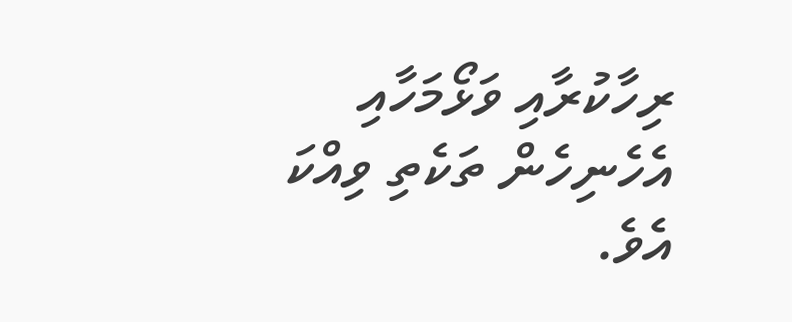ރިހާކުރާއި ވަޅޯމަހާއި އެހެނިހެން ތަކެތި ވިއްކަ އެވެ.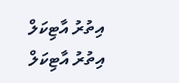އިތުރު އާޓިކަލް
އިތުރު އާޓިކަލް